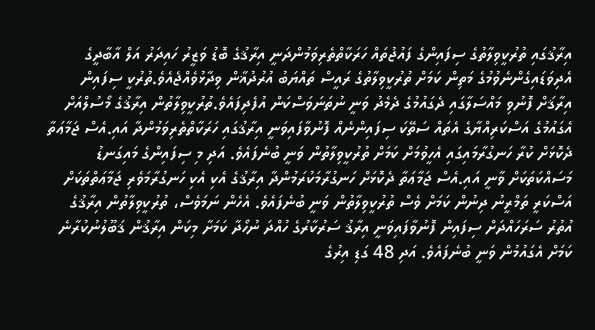އިރާޤުގައި ތުރުކީވިލާތުގެ ސިފައިންގެ ފައުޖުތައް ހަރަކާތްތެރިވަމުންދަނީ އިރާޤުގެ ބޮޑު ވަޒީރު ހައިދަރު އަލް އާބާދީގެ އެދިވަޑައިގެންނެވުމުގެ މަތިން ކަމަށް ތުރުކީވިލާތުގެ ރައީސް ތައްޔަބު އުރުދުޣާން ވިދާޅުވެއްޖެއެވެ.ތުރުކީ ސިފައިން އިރާޤަށް ފޮނުވި މައްސަލާގައި ދެގައުމުގެ ދެމެދު ވަނީ ނުތަނަވަސްކަން އުފެދިފައެވެ.ތުރުކީވިލާތުން އިރާޤުގެ މޯސުލްއަށް އެގައުމުގެ އަސްކަރިއްޔާގެ އެތައް ސަތޭކަ ސިފައިންނެއް ފޮނުވާފައިވަނީ އިރާޤުގައި ހަރަކާތްތެރިވަމުންދާ އައި.އެސް ޖަމާޢަތާ ދެކޮޅަށް ކުރާ ހަނގުރާމައިގައި އެހީވުމަށް ކަމަށް ތުރުކީވިލާތުން ވަނީ ބުނެފައެވެ. އަދި މި ސިފައިންގެ މައިގަނޑު މަސައްކަތަކަށް ވާނީ އައި.އެސް ޖަމާޢަތާ ދެކޮޅަށް ހަނގުރާމަކުރަމުންދާ އިރާޤުގެ އެކި އެކި ހަނގުރާމަވެރި ޖަމާޢަތްތަކަށް އަސްކަރީ ތަމްރީނު ދިނުން ކަމަށް ވެސް ތުރުކީވިލާތުން ވަނީ ބުނެފައެވެ. އެހެން ނަމަވެސް، ތުރުކީވިލާތުން އިރާޤުގެ އުތުރު ސަރަހައްދަށް ސިފައިން ފޮނުވާފައިވަނީ އިރާޤު ސަރުކާރުގެ ހުއްދަ ނުހޯދާ ކަމަށާ މިކަން އިރާޤުން ޤަބޫލުނުކުރާނެ ކަމަށް އެގައުމުން ވަނީ ބުނެފައެވެ. އަދި 48 ގަޑި އިރުގެ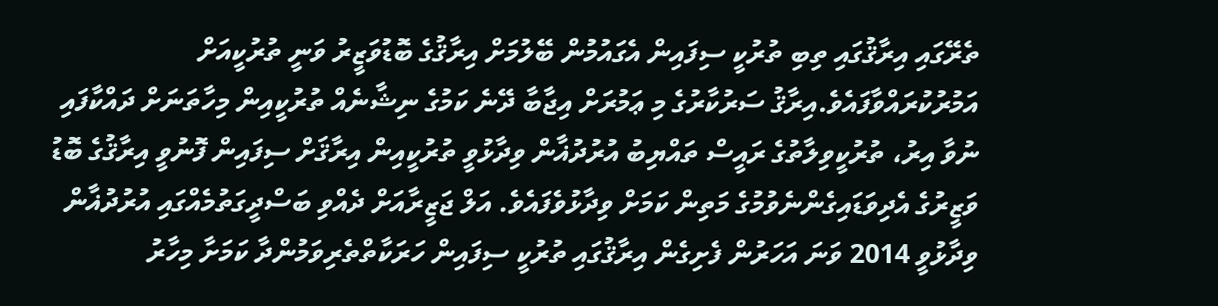ތެރޭގައި އިރާޤުގައި ތިބި ތުރުކީ ސިފައިން އެގައުމުން ބޭލުމަށް އިރާޤުގެ ބޮޑުވަޒީރު ވަނީ ތުރުކީއަށް އަމުރުކުރައްވާފައެވެ.އިރާޤު ސަރުކާރުގެ މި ޢަމުރަށް އިޖާބާ ދޭނެ ކަމުގެ ނިޝާނެއް ތުރުކީއިން މިހާތަނަށް ދައްކާފައި ނުވާ އިރު، ތުރުކީވިލާތުގެ ރައީސް ތައްޔިބު އުރުދުޣާން ވިދާޅުވީ ތުރުކީއިން އިރާޤަށް ސިފައިން ފޮނުވީ އިރާޤުގެ ބޮޑު ވަޒީރުގެ އެދިވަޑައިގެންނެވުމުގެ މަތިން ކަމަށް ވިދާޅުވެފައެވެ. އަލް ޖަޒީރާއަށް ދެއްވި ބަސްދީގަތުމެއްގައި އުރުދުޣާން ވިދާޅުވީ 2014 ވަނަ އަހަރުން ފެށިގެން އިރާޤުގައި ތުރުކީ ސިފައިން ހަރަކާތްތެރިވަމުންދާ ކަމަށާ މިހާރު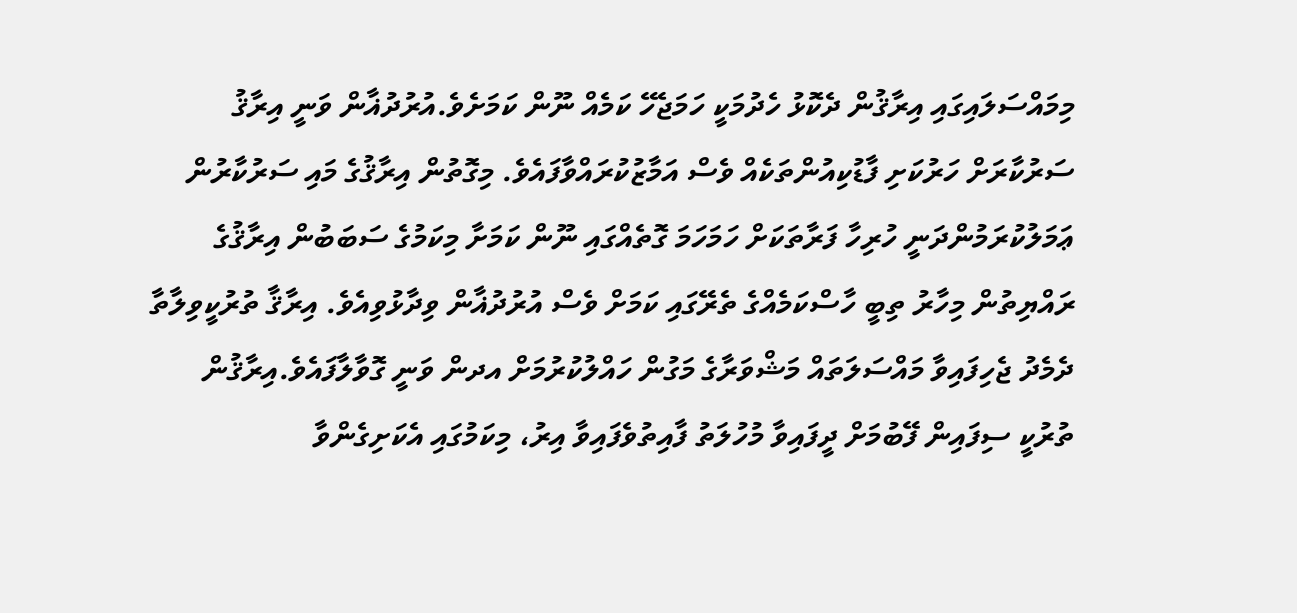މިމައްސަލައިގައި އިރާޤުން ދެކޮޅު ހެދުމަކީ ހަމަޖެހޭ ކަމެއް ނޫން ކަމަށެވެ.އުރުދުޣާން ވަނީ އިރާޤު ސަރުކާރަށް ހަރުކަށި ފާޑުކިއުންތަކެއް ވެސް އަމާޒުކުރައްވާފައެވެ. މިގޮތުން އިރާޤުގެ މައި ސަރުކާރުން ޢަމަލުކުރަމުންދަނީ ހުރިހާ ފަރާތަކަށް ހަމަހަމަ ގޮތެއްގައި ނޫން ކަމަށާ މިކަމުގެ ސަބަބުން އިރާޤުގެ ރައްޔިތުން މިހާރު ތިބީ ހާސްކަމެއްގެ ތެރޭގައި ކަމަށް ވެސް އުރުދުޣާން ވިދާޅުވިއެވެ. އިރާޤާ ތުރުކީވިލާތާ ދެމެދު ޖެހިފައިވާ މައްސަލަތައް މަޝްވަރާގެ މަގުން ހައްލުކުރުމަށް އދން ވަނީ ގޮވާލާފައެވެ.އިރާޤުން ތުރުކީ ސިފައިން ފޭބުމަށް ދީފައިވާ މުހުލަތު ފާއިތުވެފައިވާ އިރު، މިކަމުގައި އެކަށިގެންވާ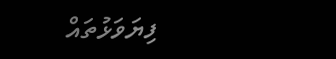ފިޔަވަޅުތައް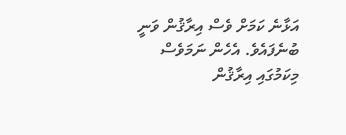އަޅާނެ ކަމަށް ވެސް އިރާޤުން ވަނީ ބުނެފައެވެ. އެހެން ނަމަވެސް މިކަމުގައި އިރާޤުން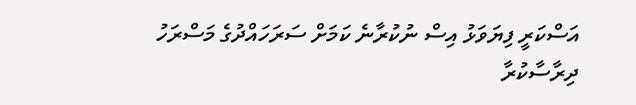އަސްކަރީ ފިޔަވަޅު އިސް ނުކުރާނެ ކަމަށް ސަރަހައްދުގެ މަސްރަހު ދިރާސާކުރާ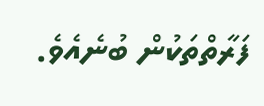ފަރާތްތަކުން ބުނެއެވެ.